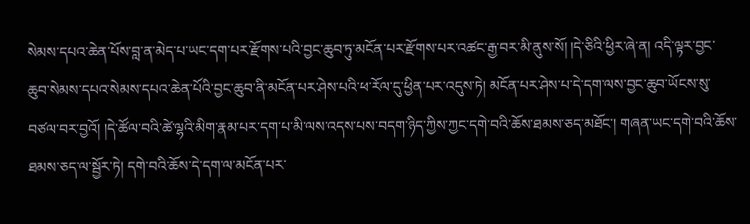སེམས་དཔའ་ཆེན་པོས་བླ་ན་མེད་པ་ཡང་དག་པར་རྫོགས་པའི་བྱང་ཆུབ་ཏུ་མངོན་པར་རྫོགས་པར་འཚང་རྒྱ་བར་མི་ནུས་སོ། །དེ་ཅིའི་ཕྱིར་ཞེ་ན། འདི་ལྟར་བྱང་ཆུབ་སེམས་དཔའ་སེམས་དཔའ་ཆེན་པོའི་བྱང་ཆུབ་ནི་མངོན་པར་ཤེས་པའི་ཕ་རོལ་དུ་ཕྱིན་པར་འདུས་ཏེ། མངོན་པར་ཤེས་པ་དེ་དག་ལས་བྱང་ཆུབ་ཡོངས་སུ་བཙལ་བར་བྱའོ། །དེ་ཚོལ་བའི་ཚེ་ལྷའི་མིག་རྣམ་པར་དག་པ་མི་ལས་འདས་པས་བདག་ཉིད་ཀྱིས་ཀྱང་དགེ་བའི་ཆོས་ཐམས་ཅད་མཐོང་། གཞན་ཡང་དགེ་བའི་ཆོས་ཐམས་ཅད་ལ་སྦྱོར་ཏེ། དགེ་བའི་ཆོས་དེ་དག་ལ་མངོན་པར་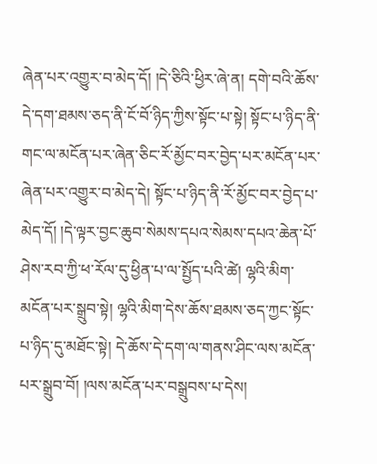ཞེན་པར་འགྱུར་བ་མེད་དོ། །དེ་ཅིའི་ཕྱིར་ཞེ་ན། དགེ་བའི་ཆོས་དེ་དག་ཐམས་ཅད་ནི་ངོ་བོ་ཉིད་ཀྱིས་སྟོང་པ་སྟེ། སྟོང་པ་ཉིད་ནི་གང་ལ་མངོན་པར་ཞེན་ཅིང་རོ་མྱོང་བར་བྱེད་པར་མངོན་པར་ཞེན་པར་འགྱུར་བ་མེད་དེ། སྟོང་པ་ཉིད་ནི་རོ་མྱོང་བར་བྱེད་པ་མེད་དོ། །དེ་ལྟར་བྱང་ཆུབ་སེམས་དཔའ་སེམས་དཔའ་ཆེན་པོ་ཤེས་རབ་ཀྱི་ཕ་རོལ་དུ་ཕྱིན་པ་ལ་སྤྱོད་པའི་ཚེ། ལྷའི་མིག་མངོན་པར་སྒྲུབ་སྟེ། ལྷའི་མིག་དེས་ཆོས་ཐམས་ཅད་ཀྱང་སྟོང་པ་ཉིད་དུ་མཐོང་སྟེ། དེ་ཆོས་དེ་དག་ལ་གནས་ཤིང་ལས་མངོན་པར་སྒྲུབ་བོ། །ལས་མངོན་པར་བསྒྲུབས་པ་དེས།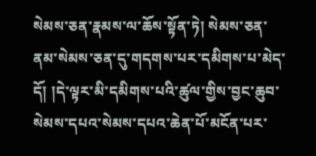སེམས་ཅན་རྣམས་ལ་ཆོས་སྟོན་ཏེ། སེམས་ཅན་ནམ་སེམས་ཅན་དུ་གདགས་པར་དམིགས་པ་མེད་དོ། །དེ་ལྟར་མི་དམིགས་པའི་ཚུལ་གྱིས་བྱང་ཆུབ་སེམས་དཔའ་སེམས་དཔའ་ཆེན་པོ་མངོན་པར་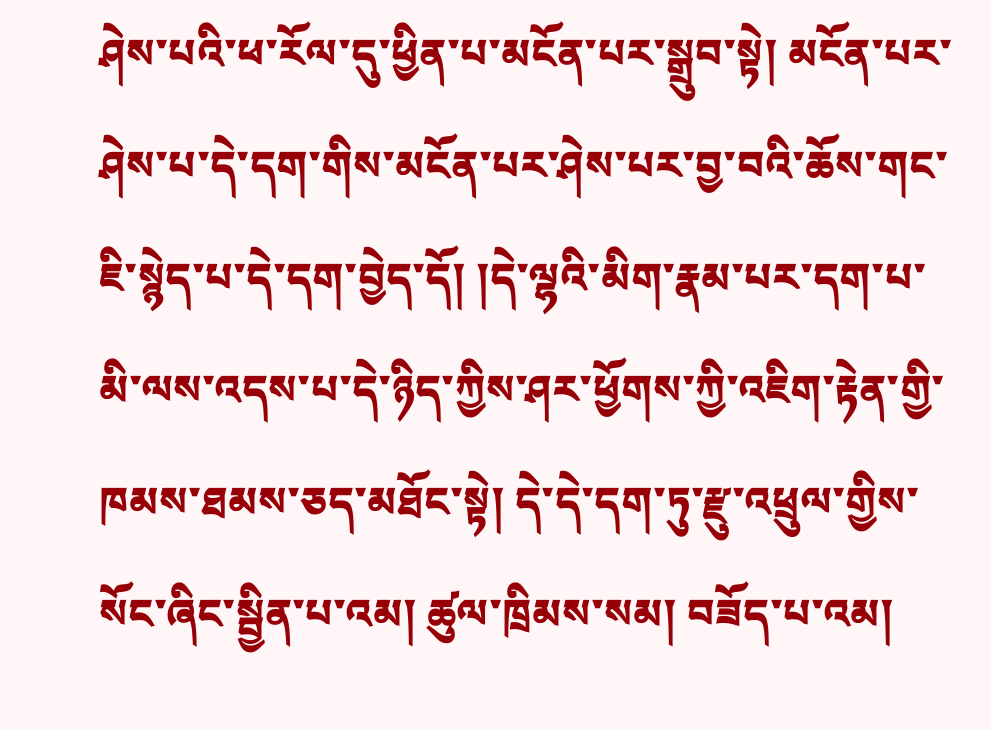ཤེས་པའི་ཕ་རོལ་དུ་ཕྱིན་པ་མངོན་པར་སྒྲུབ་སྟེ། མངོན་པར་ཤེས་པ་དེ་དག་གིས་མངོན་པར་ཤེས་པར་བྱ་བའི་ཆོས་གང་ཇི་སྙེད་པ་དེ་དག་བྱེད་དོ། །དེ་ལྷའི་མིག་རྣམ་པར་དག་པ་མི་ལས་འདས་པ་དེ་ཉིད་ཀྱིས་ཤར་ཕྱོགས་ཀྱི་འཇིག་རྟེན་གྱི་ཁམས་ཐམས་ཅད་མཐོང་སྟེ། དེ་དེ་དག་ཏུ་རྫུ་འཕྲུལ་གྱིས་སོང་ཞིང་སྦྱིན་པ་འམ། ཚུལ་ཁྲིམས་སམ། བཟོད་པ་འམ།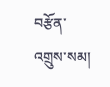བརྩོན་འགྲུས་སམ།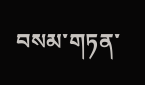བསམ་གཏན་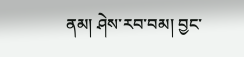ནམ། ཤེས་རབ་བམ། བྱང་